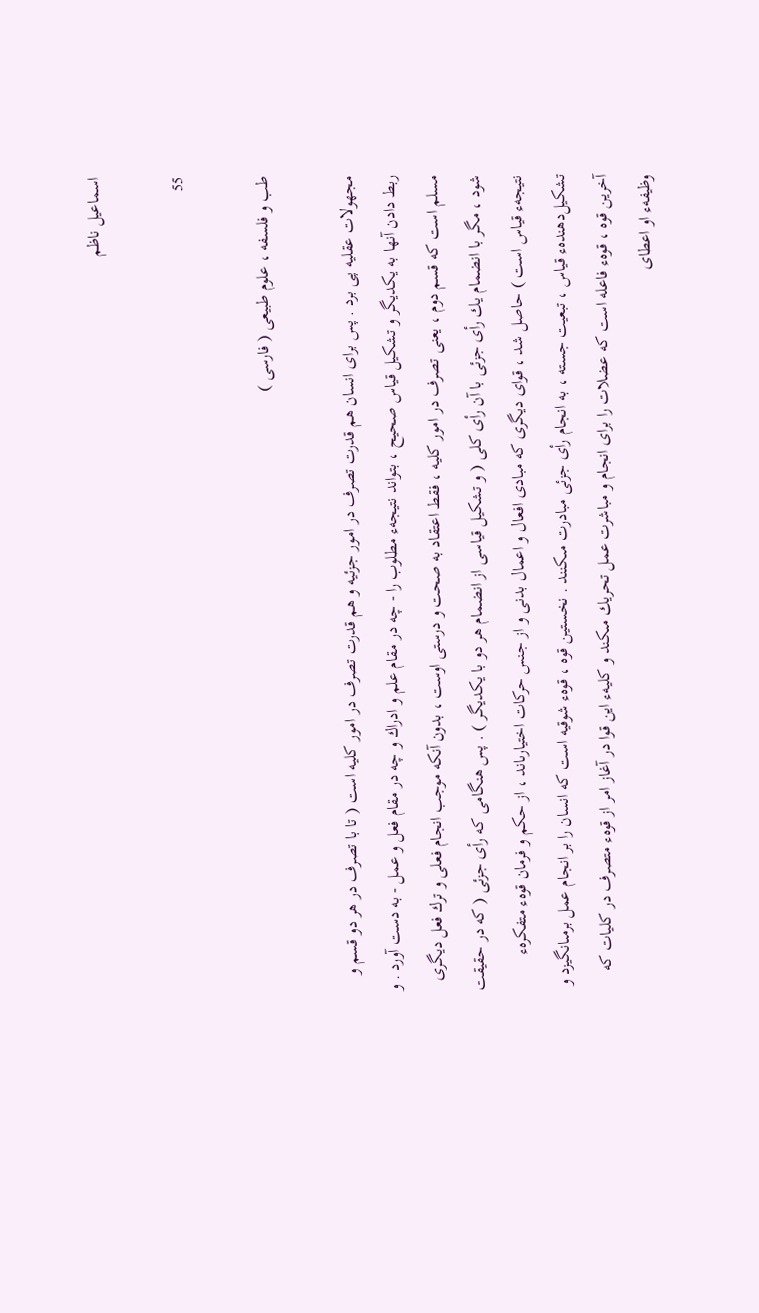اسماعيل ناظم

55

طب و فلسفه ، علوم طبيعى ( فارسى )

مجهولات عقليه پى برد . پس براى انسان هم قدرت تصرف در امور جزئيه و هم قدرت تصرف در امور كليه است ( تا با تصرف در هر دو قسم و ربط دادن آنها به يكديگر و تشكيل قياس صحيح ، بتواند نتيجهء مطلوب را - چه در مقام علم و ادراك و چه در مقام فعل و عمل - به دست آورد . و مسلم است كه قسم دوم ، يعنى تصرف در امور كليه ، فقط اعتقاد به صحت و درستى اوست ، بدون آنكه موجب انجام فعلى و ترك فعل ديگرى شود ، مگر با انضمام يك رأى جزئى با آن رأى كلى ( و تشكيل قياسى از انضمام هر دو با يكديگر ) . پس هنگامى كه رأى جزئى ( كه در حقيقت نتيجهء قياس است ) حاصل شد ، قواى ديگرى كه مبادى افعال و اعمال بدنى و از جنس حركات اختيارىاند ، از حكم و فرمان قوهء متفكرهء تشكيل‌دهندهء قياس ، تبعيت جسته ، به انجام رأى جزئى مبادرت مىكنند . نخستين قوه ، قوهء شوقيه است كه انسان را بر انجام عمل برمىانگيزد و آخرين قوه ، قوهء فاعله است كه عضلات را براى انجام و مباشرت عمل تحريك مىكند و كليهء اين قوا در آغاز امر از قوهء متصرف در كليات كه وظيفهء او اعطاى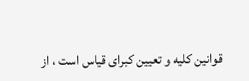قوانين كليه و تعيين كبراى قياس است ، از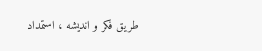طريق فكر و انديشه ، استمداد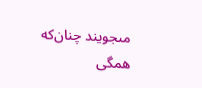مىجويند چنان‌كه همگى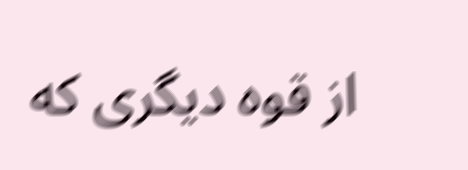از قوه ديگرى كه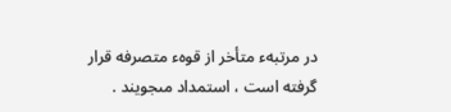در مرتبهء متأخر از قوهء متصرفه قرار گرفته است ، استمداد مىجويند .